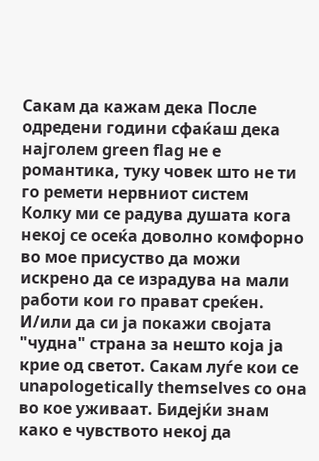Сакам да кажам дека После одредени години сфаќаш дека најголем green flag не е романтика, туку човек што не ти го ремети нервниот систем
Колку ми се радува душата кога некој се осеќа доволно комфорно во мое присуство да можи искрено да се израдува на мали работи кои го прават среќен. И/или да си ја покажи својата "чудна" страна за нешто која ја крие од светот. Сакам луѓе кои се unapologetically themselves со она во кое уживаат. Бидејќи знам како е чувството некој да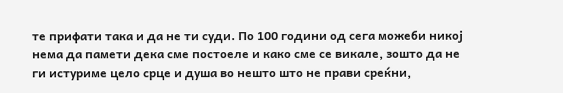те прифати така и да не ти суди. По 100 години од сега можеби никој нема да памети дека сме постоеле и како сме се викале, зошто да не ги истуриме цело срце и душа во нешто што не прави среќни,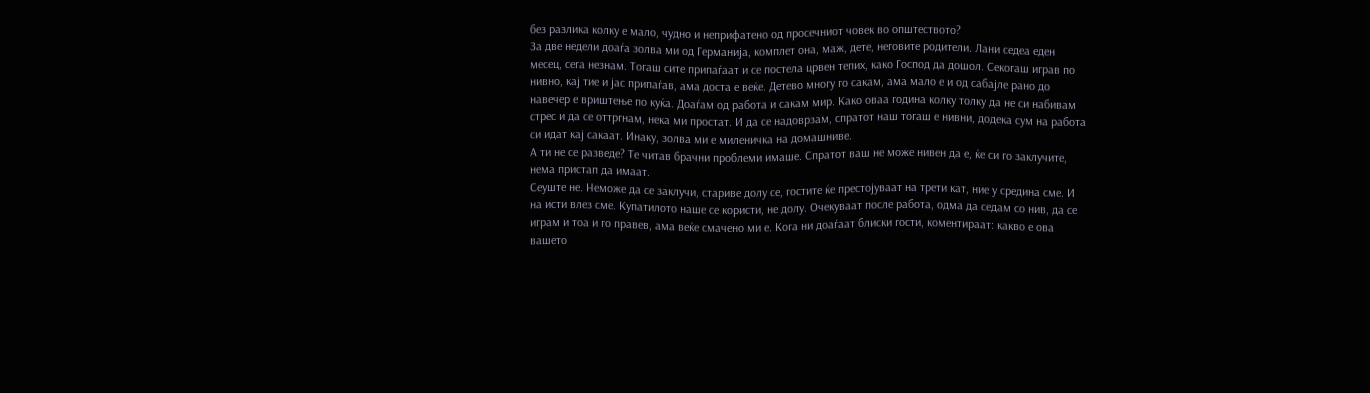без разлика колку е мало, чудно и неприфатено од просечниот човек во општеството?
За две недели доаѓа золва ми од Германија, комплет она, маж, дете, неговите родители. Лани седеа еден месец, сега незнам. Тогаш сите припаѓаат и се постела црвен тепих, како Господ да дошол. Секогаш играв по нивно, кај тие и јас припаѓав, ама доста е веќе. Детево многу го сакам, ама мало е и од сабајле рано до навечер е вриштење по куќа. Доаѓам од работа и сакам мир. Како оваа година колку толку да не си набивам стрес и да се оттргнам, нека ми простат. И да се надоврзам, спратот наш тогаш е нивни, додека сум на работа си идат кај сакаат. Инаку, золва ми е миленичка на домашниве.
А ти не се разведе? Те читав брачни проблеми имаше. Спратот ваш не може нивен да е, ќе си го заклучите, нема пристап да имаат.
Сеуште не. Неможе да се заклучи, стариве долу се, гостите ќе престојуваат на трети кат, ние у средина сме. И на исти влез сме. Купатилото наше се користи, не долу. Очекуваат после работа, одма да седам со нив, да се играм и тоа и го правев, ама веќе смачено ми е. Кога ни доаѓаат блиски гости, коментираат: какво е ова вашето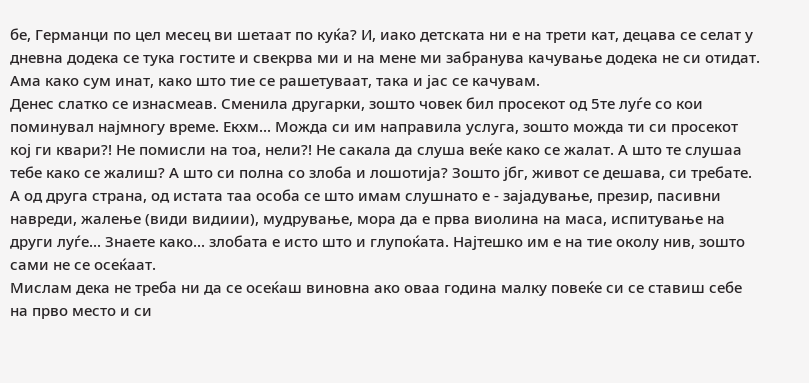бе, Германци по цел месец ви шетаат по куќа? И, иако детската ни е на трети кат, децава се селат у дневна додека се тука гостите и свекрва ми и на мене ми забранува качување додека не си отидат. Ама како сум инат, како што тие се рашетуваат, така и јас се качувам.
Денес слатко се изнасмеав. Сменила другарки, зошто човек бил просекот од 5те луѓе со кои поминувал најмногу време. Екхм... Можда си им направила услуга, зошто можда ти си просекот кој ги квари?! Не помисли на тоа, нели?! Не сакала да слуша веќе како се жалат. А што те слушаа тебе како се жалиш? А што си полна со злоба и лошотија? Зошто јбг, живот се дешава, си требате. А од друга страна, од истата таа особа се што имам слушнато е - зајадување, презир, пасивни навреди, жалење (види видиии), мудрување, мора да е прва виолина на маса, испитување на други луѓе... Знаете како... злобата е исто што и глупоќата. Најтешко им е на тие околу нив, зошто сами не се осеќаат.
Мислам дека не треба ни да се осеќаш виновна ако оваа година малку повеќе си се ставиш себе на прво место и си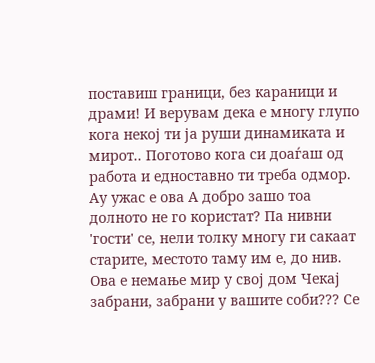поставиш граници, без караници и драми! И верувам дека е многу глупо кога некој ти ја руши динамиката и мирот.. Поготово кога си доаѓаш од работа и едноставно ти треба одмор.
Ау ужас е ова А добро зашо тоа долното не го користат? Па нивни 'гости' се, нели толку многу ги сакаат старите, местото таму им е, до нив. Ова е немање мир у свој дом Чекај забрани, забрани у вашите соби??? Се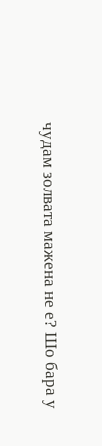чудам золвата мажена не е? Шо бара у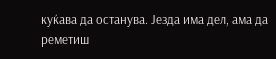куќава да останува. Језда има дел, ама да реметиш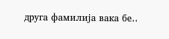друга фамилија вака бе..